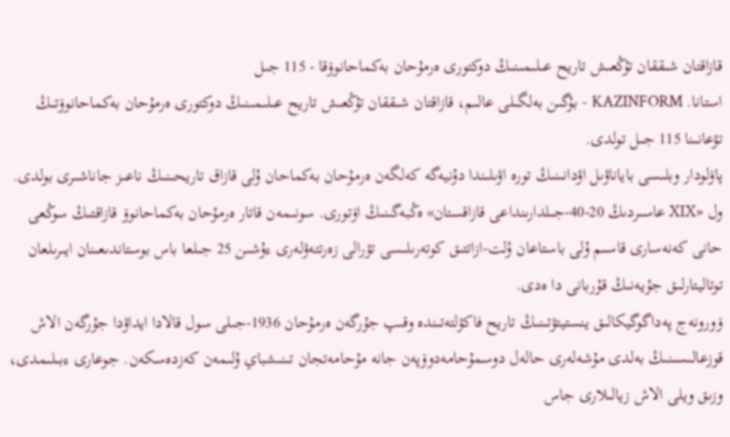قازاقتان شىققان تۇڭعىش تاريح عىلىمىنىڭ دوكتورى ەرمۇحان بەكماحانوۆقا - 115 جىل
استانا. KAZINFORM - بۇگىن بەلگىلى عالىم، قازاقتان شىققان تۇڭعىش تاريح عىلىمىنىڭ دوكتورى ەرمۇحان بەكماحانوۆتىڭ تۋعانىنا 115 جىل تولدى.
پاۆلودار وبلىسى باياناۋىل اۋدانىنىڭ تورە اۋىلىندا دۇنيەگە كەلگەن ەرمۇحان بەكماحان ۇلى قازاق تاريحىنىڭ ناعىز جاناشىرى بولدى. ول «XIX عاسىردىڭ 20-40-جىلدارىنداعى قازاقستان» ەڭبەگىنىڭ اۆتورى. سونىمەن قاتار ەرمۇحان بەكماحانوۆ قازاقتىڭ سوڭعى حانى كەنەسارى قاسىم ۇلى باستاعان ۇلت-ازاتتىق كوتەرىلىسى تۋرالى زەرتتەۋلەرى ءۇشىن 25 جىلعا باس بوستاندىعىنان ايىرىلعان توتاليتارلىق جۇيەنىڭ قۇربانى دا ەدى.
ۆورونەج پەداگوگيكالىق ينستيتۋتىنىڭ تاريح فاكۋلتەتىندە وقىپ جۇرگەن ەرمۇحان 1936-جىلى سول قالادا ايداۋدا جۇرگەن الاش قوزعالىسىنىڭ بەلدى مۇشەلەرى حالەل دوسمۇحامەدوۆپەن جانە مۇحامەتجان تىنىشباي ۇلىمەن كەزدەسكەن. جوعارى ءبىلىمدى، وزىق ويلى الاش زيالىلارى جاس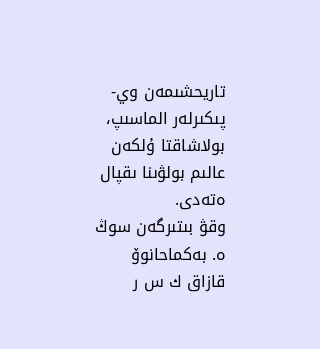تاريحشىمەن وي-پىكىرلەر الماسىپ، بولاشاقتا ۇلكەن عالىم بولۋىنا ىقپال ەتەدى.
وقۋ بىتىرگەن سوڭ ە. بەكماحانوۆ قازاق ك س ر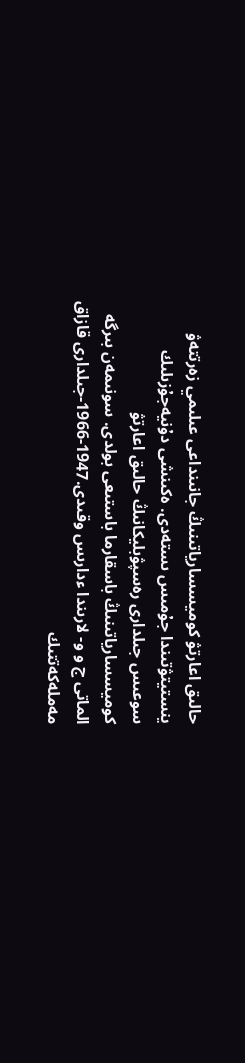حالىق اعارتۋ كوميسسارياتىنىڭ جانىنداعى عىلىمي زەرتتەۋ ينستيتۋتىندا جۇمىس ىستەدى. ەكىنشى دۇنيەجۇزىلىك سوعىس جىلدارى رەسپۋبليكانىڭ حالىق اعارتۋ كوميسسارياتىنىڭ باسقارما باستىعى بولدى. سونىمەن بىرگە الماتى ج و و- لارىندا ءدارىس وقىدى.1947-1966-جىلدارى قازاق مەملەكەتتىك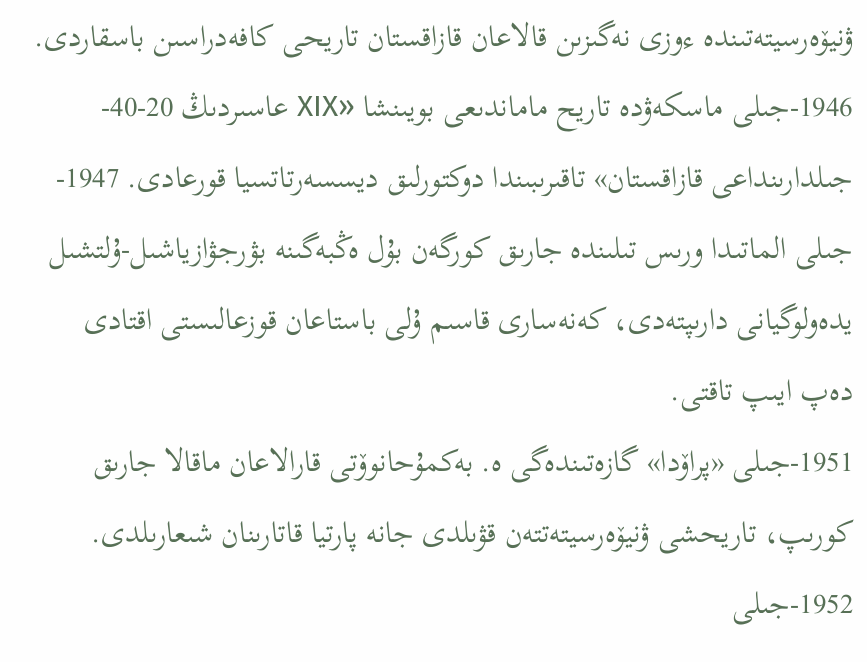ۋنيۆەرسيتەتىندە ءوزى نەگىزىن قالاعان قازاقستان تاريحى كافەدراسىن باسقاردى.
1946-جىلى ماسكەۋدە تاريح ماماندىعى بويىنشا «XIX عاسىردىڭ 20-40-جىلدارىنداعى قازاقستان» تاقىرىبىندا دوكتورلىق ديسسەرتاتسيا قورعادى. 1947-جىلى الماتىدا ورىس تىلىندە جارىق كورگەن بۇل ەڭبەگىنە بۋرجۋازياشىل-ۇلتشىل يدەولوگيانى دارىپتەدى، كەنەسارى قاسىم ۇلى باستاعان قوزعالىستى اقتادى دەپ ايىپ تاقتى.
1951-جىلى «پراۆدا» گازەتىندەگى ە. بەكمۇحانوۆتى قارالاعان ماقالا جارىق كورىپ، تاريحشى ۋنيۆەرسيتەتتەن قۋىلدى جانە پارتيا قاتارىنان شىعارىلدى. 1952-جىلى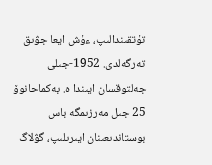تۇتقىندالىپ، ءۇش ايعا جۋىق تەرگەلدى. 1952-جىلى جەلتوقسان ايىندا ە. بەكماحانوۆ 25 جىل مەرزىمگە باس بوستاندىعىنان ايىرىلىپ، گۋلاگ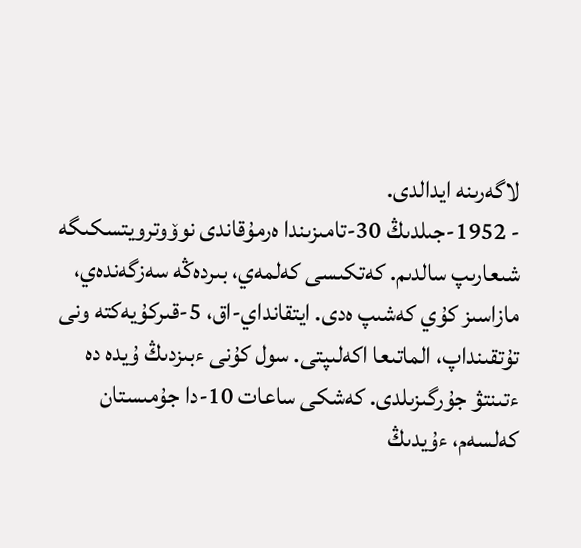لاگەرىنە ايدالدى.
- 1952-جىلدىڭ 30-تامىزىندا ەرمۇقاندى نوۆوترويتسكىگە شىعارىپ سالدىم. كەتكىسى كەلمەي، بىردەڭە سەزگەندەي، مازاسىز كۇي كەشىپ ەدى. ايتقانداي-اق، 5-قىركۇيەكتە ونى تۇتقىنداپ، الماتىعا اكەلىپتى. سول كۇنى ءبىزدىڭ ۇيدە دە ءتىنتۋ جۇرگىزىلدى. كەشكى ساعات 10-دا جۇمىستان كەلسەم، ءۇيدىڭ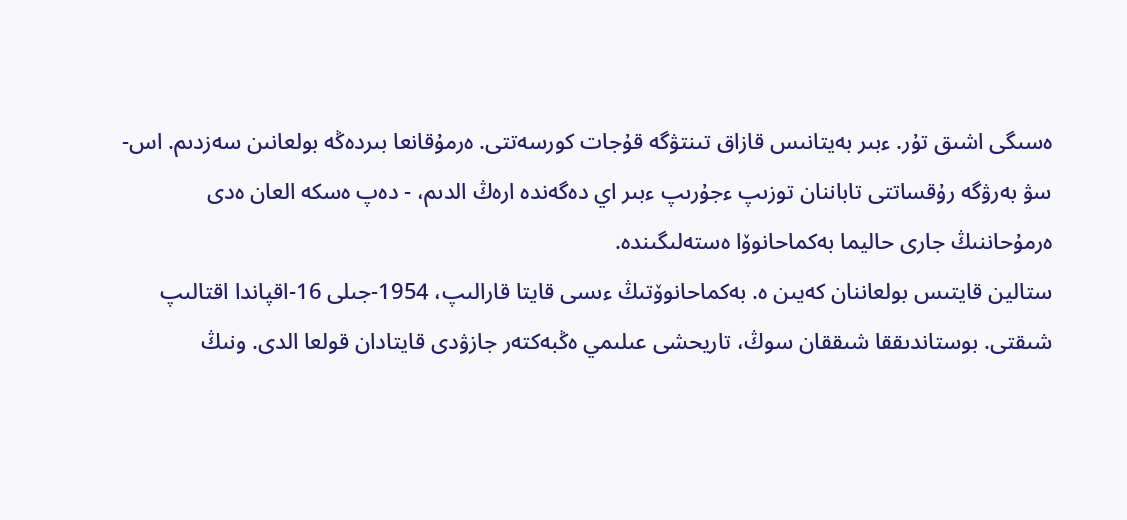ەسىگى اشىق تۇر. ءبىر بەيتانىس قازاق تىنتۋگە قۇجات كورسەتتى. ەرمۇقانعا بىردەڭە بولعانىن سەزدىم. اس-سۋ بەرۋگە رۇقساتتى تاباننان توزىپ ءجۇرىپ ءبىر اي دەگەندە ارەڭ الدىم، - دەپ ەسكە العان ەدى ەرمۇحاننىڭ جارى حاليما بەكماحانوۆا ەستەلىگىندە.
ستالين قايتىس بولعاننان كەيىن ە. بەكماحانوۆتىڭ ءىسى قايتا قارالىپ، 1954-جىلى 16-اقپاندا اقتالىپ شىقتى. بوستاندىققا شىققان سوڭ، تاريحشى عىلىمي ەڭبەكتەر جازۋدى قايتادان قولعا الدى. ونىڭ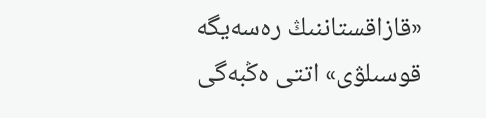«قازاقستاننىڭ رەسەيگە قوسىلۋى» اتتى ەڭبەگى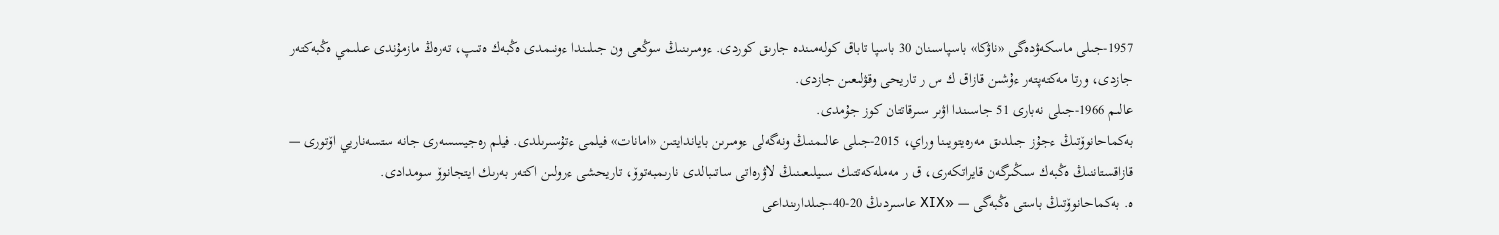1957-جىلى ماسكەۋدەگى «ناۋكا» باسپاسىنان 30 باسپا تاباق كولەمىندە جارىق كوردى. ءومىرىنىڭ سوڭعى ون جىلىندا ءونىمدى ەڭبەك ەتىپ، تەرەڭ مازمۇندى عىلىمي ەڭبەكتەر جازدى، ورتا مەكتەپتەر ءۇشىن قازاق ك س ر تاريحى وقۋلىعىن جازدى.
عالىم 1966-جىلى نەبارى 51 جاسىندا اۋىر سىرقاتتان كوز جۇمدى.
بەكماحانوۆتىڭ ءجۇز جىلدىق مەرەيتويىنا وراي، 2015-جىلى عالىمنىڭ ونەگەلى ءومىرىن باياندايتىن «امانات» فيلمى ءتۇسىرىلدى. فيلم رەجيسسەرى جانە ستسەناريي اۆتورى — قازاقستاننىڭ ەڭبەك سىڭىرگەن قايراتكەرى، ق ر مەملەكەتتىك سىيلىعىنىڭ لاۋرەاتى ساتىبالدى نارىمبەتوۆ، تاريحشى ءرولىن اكتەر بەرىك ايتجانوۆ سومدادى.
ە. بەكماحانوۆتىڭ باستى ەڭبەگى — «XIX عاسىردىڭ 20-40-جىلدارىنداعى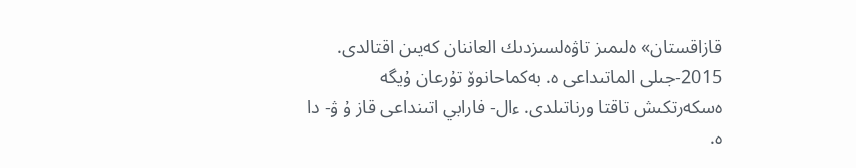قازاقستان» ەلىمىز تاۋەلسىزدىك العاننان كەيىن اقتالدى. 2015-جىلى الماتىداعى ە. بەكماحانوۆ تۇرعان ۇيگە ەسكەرتكىش تاقتا ورناتىلدى. ءال- فارابي اتىنداعى قاز ۇ ۋ- دا ە.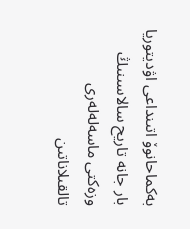بەكماحانوۆ اتىنداعى اۋديتوريا بار جانە تاريح سالاسىنىڭ وزەكتى ماسەلەلەرى تالقىلاناتىن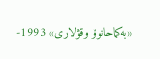«بەكماحانوۆ وقۋلارى» 1993-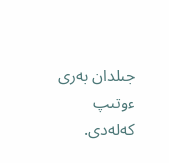جىلدان بەرى ءوتىپ كەلەدى.